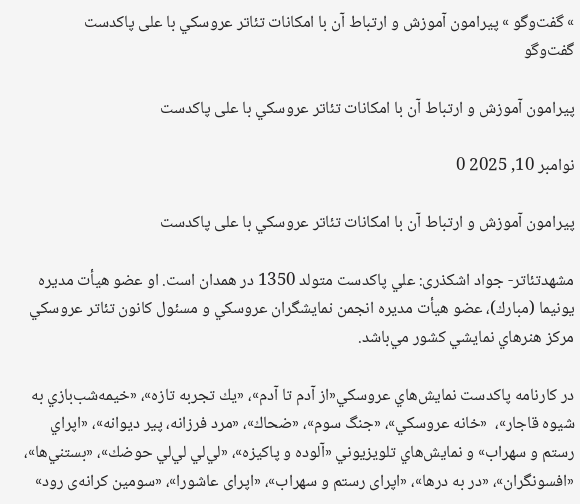» گفت‌و‌گو » پيرامون آموزش و ارتباط آن با امكانات تئاتر عروسكي با علی پاکدست
گفت‌و‌گو

پيرامون آموزش و ارتباط آن با امكانات تئاتر عروسكي با علی پاکدست

نوامبر 10, 2025 0

پيرامون آموزش و ارتباط آن با امكانات تئاتر عروسكي با علی پاکدست

مشهدتئاتر- جواد اشکذری: علي پاكدست متولد 1350 در همدان است. او عضو هيأت مديره يونيما (مبارك)، عضو هيأت مديره انجمن نمايشگران عروسكي و مسئول كانون تئاتر عروسكي مركز هنرهاي نمايشي كشور مي‌باشد.

در كارنامه پاكدست نمايش‌هاي عروسكي«از آدم تا آدم»، «يك تجربه تازه»، «خيمه‌شب‌بازي به شيوه قاجار»،  «خانه عروسكي»، «جنگ سوم»، «ضحاك»، «مرد فرزانه، پير ديوانه»، «اپراي رستم و سهراب» و نمايش‌هاي تلويزيوني «آلوده و پاكيزه»، «لي‌لي لي‌لي حوضك»، «بستني‌ها»، «افسونگران»، «در به درها»، «اپرای رستم و سهراب»، «اپرای عاشورا»، «سومین کرانه‌ی رود»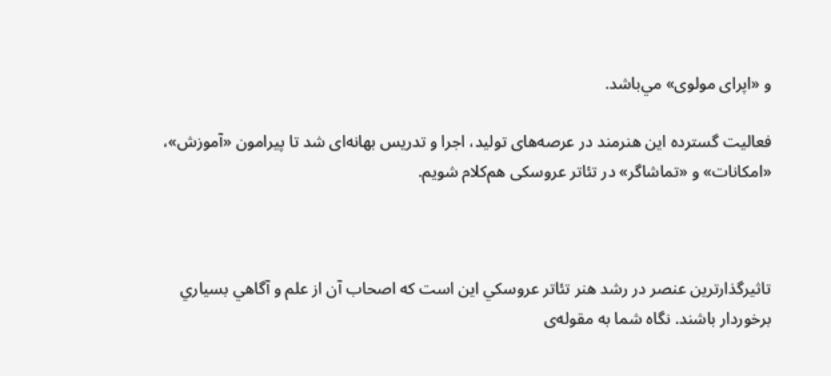و «اپرای مولوی» مي‌باشد.

فعالیت گسترده این هنرمند در عرصه‌های تولید، اجرا و تدریس بهانه‌ای شد تا پیرامون «آموزش»، «امكانات» و «تماشاگر» در تئاتر عروسکی هم‌كلام شويم.



تاثيرگذارترين عنصر در رشد هنر تئاتر عروسكي اين است كه اصحاب آن از علم و آگاهي بسياري برخوردار باشند. نگاه شما به مقوله‌ی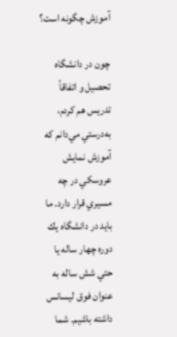آموزش چگونه است؟

چون در دانشگاه تحصيل و اتفاقاً تدريس هم كردم، به‌درستي مي‌دانم كه آموزش نمايش عروسكي در چه مسيري قرار دارد. ما بايد در دانشگاه يك دوره چهار ساله يا حتي شش ساله به عنوان فوق ليسانس داشته باشيم. شما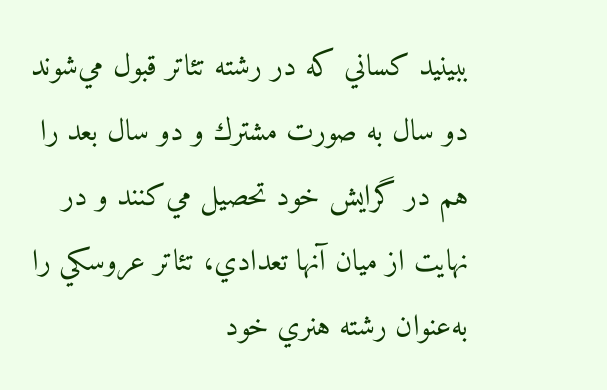ببينيد كساني كه در رشته تئاتر قبول مي‌شوند دو سال به صورت مشترك و دو سال بعد را هم در گرايش خود تحصيل مي‌كنند و در نهايت از ميان آنها تعدادي، تئاتر عروسكي را به‌عنوان رشته هنري خود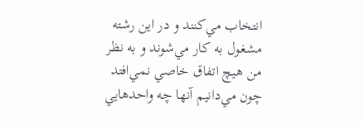انتخاب مي‌كنند و در اين رشته مشغول به كار مي‌شوند و به نظر من هيچ اتفاق خاصي نمي‌افتد چون مي‌دانيم آنها چه واحدهايي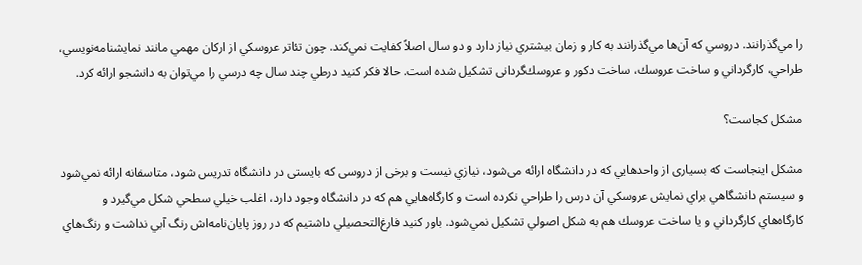را مي‌گذرانند. دروسي كه آن‌ها مي‌گذرانند به كار و زمان بيشتري نياز دارد و دو سال اصلاً كفايت نمي‌كند. چون تئاتر عروسكي از اركان مهمي مانند نمايشنامه‌نويسي، طراحي، كارگرداني و ساخت عروسك، ساخت دكور و عروسك‌گردانی تشكيل شده است. حالا فكر كنيد درطي چند سال چه درسي را مي‌توان به دانشجو ارائه كرد.

مشکل کجاست؟

مشکل اینجاست که بسیاری از واحدهايي كه در دانشگاه ارائه می‌شود، نيازي نیست و برخی از دروسی که بایستی در دانشگاه تدریس شود، متاسفانه ارائه نمي‌شود و سيستم دانشگاهي براي نمايش عروسكي آن درس را طراحي نكرده است و كارگاه‌هايي هم كه در دانشگاه وجود دارد، اغلب خيلي سطحي شكل مي‌گیرد و كارگاه‌هاي كارگرداني و يا ساخت عروسك هم به شكل اصولي تشكيل نمي‌شود. باور كنيد فارغ‌التحصيلي داشتيم كه در روز پايان‌نامه‌اش رنگ آبي نداشت و رنگ‌هاي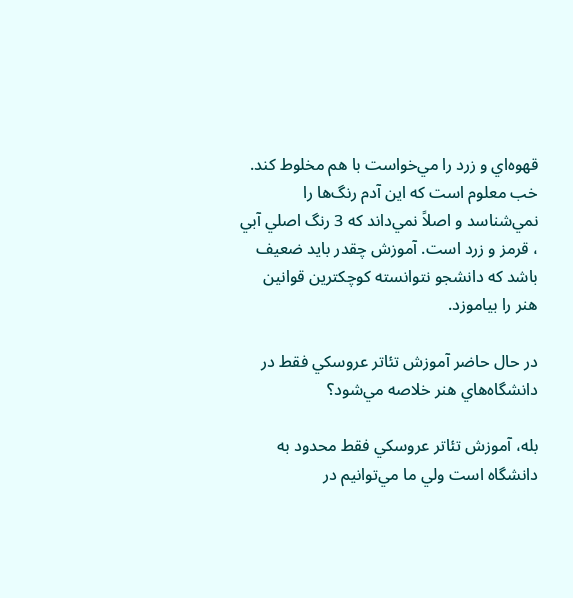قهوه‌اي و زرد را مي‌خواست با هم مخلوط كند. خب معلوم است كه اين آدم رنگ‌ها را نمي‌شناسد و اصلاً نمي‌داند كه 3 رنگ اصلي آبي ، قرمز و زرد است. آموزش چقدر بايد ضعيف باشد كه دانشجو نتوانسته كوچكترين قوانين هنر را بياموزد.

در حال حاضر آموزش تئاتر عروسكي فقط در دانشگاه‌هاي هنر خلاصه مي‌شود؟

بله، آموزش تئاتر عروسكي فقط محدود به دانشگاه است ولي ما مي‌توانيم در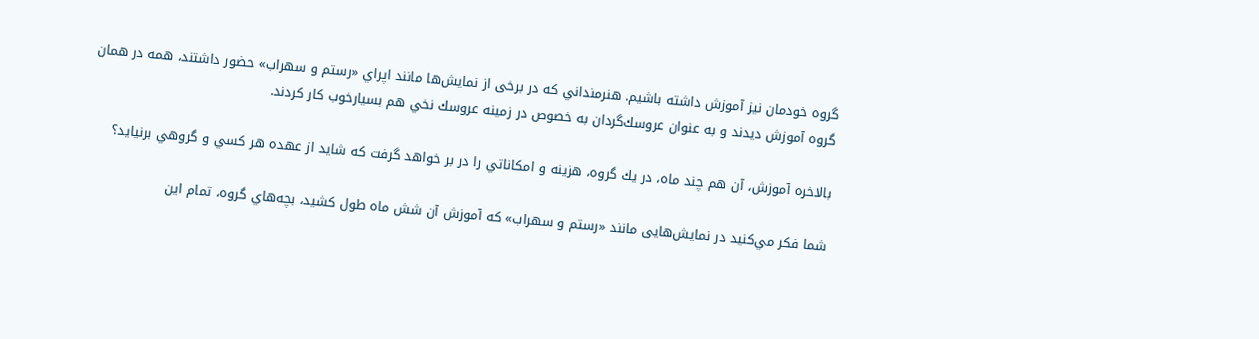گروه خودمان نيز آموزش داشته باشيم. هنرمنداني كه در برخی از نمایش‌ها مانند اپراي «رستم و سهراب» حضور داشتند، همه در همان گروه آموزش ديدند و به عنوان عروسك‌گردان به خصوص در زمينه عروسك نخي هم بسیارخوب كار كردند.

بالاخره آموزش، آن هم چند ماه، در يك گروه، هزينه و امكاناتي را در بر خواهد گرفت كه شايد از عهده هر كسي و گروهي برنيايد؟

شما فكر مي‌كنيد در نمایش‌هایی مانند «رستم و سهراب» كه آموزش آن شش ماه طول كشيد، بچه‌هاي گروه، تمام اين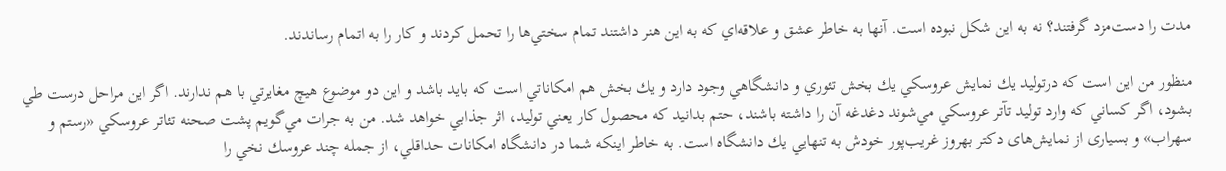مدت را دست‌مزد گرفتند؟ نه به اين شكل نبوده است. آنها به خاطر عشق و علاقه‌اي كه به اين هنر داشتند تمام سختي‌ها را تحمل كردند و كار را به اتمام رساندند.

منظور من اين است كه درتوليد يك نمايش عروسكي يك بخش تئوري و دانشگاهي وجود دارد و يك بخش هم امكاناتي است كه بايد باشد و اين دو موضوع هيچ مغايرتي با هم ندارند. اگر اين مراحل درست طي بشود، اگر كساني كه وارد توليد تآتر عروسكي مي‌شوند دغدغه آن را داشته باشند، حتم بدانيد كه محصول كار يعني توليد، اثر جذابي خواهد شد. من به جرات مي‌گويم پشت صحنه تئاتر عروسكي «رستم و سهراب» و بسیاری از نمایش‌های دکتر بهروز غریب‌پور خودش به تنهايي يك دانشگاه است. به خاطر اينكه شما در دانشگاه امكانات حداقلي، از جمله چند عروسك نخي را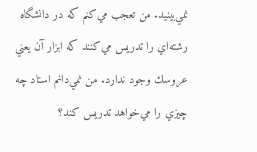نمي‌بينيد. من تعجب مي‌كنم كه در دانشگاه رشته‌اي را تدريس مي‌كنند كه ابزار آن يعني عروسك وجود ندارد. من نمي‌دانم استاد چه چيزي را مي‌خواهد تدريس كند؟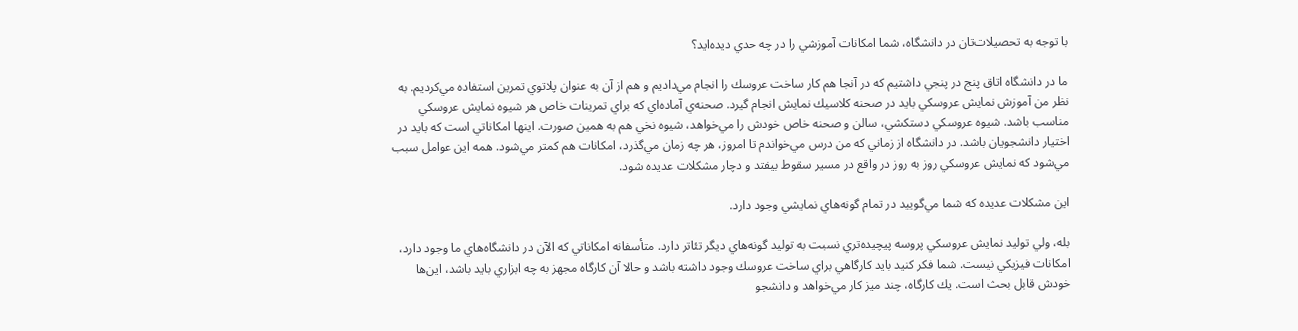با توجه به تحصيلات‌تان در دانشگاه، شما امكانات آموزشي را در چه حدي ديده‌ايد؟

ما در دانشگاه اتاق پنج در پنجي داشتيم كه در آنجا هم كار ساخت عروسك را انجام مي‌داديم و هم از آن به عنوان پلاتوي تمرين استفاده مي‌كرديم. به نظر من آموزش نمايش عروسكي بايد در صحنه كلاسيك نمايش انجام گيرد. صحنه‌ي آماده‌اي كه براي تمرينات خاص هر شيوه نمايش عروسكي مناسب باشد. شيوه عروسكي دستكشي، سالن و صحنه خاص خودش را مي‌خواهد، شيوه نخي هم به همين صورت. اينها امكاناتي است كه بايد در اختيار دانشجويان باشد. در دانشگاه از زماني كه من درس مي‌خواندم تا امروز، هر چه زمان مي‌گذرد، امكانات هم كمتر مي‌شود. همه اين عوامل سبب مي‌شود كه نمايش عروسكي روز به روز در واقع در مسير سقوط بيفتد و دچار مشكلات عديده شود.

اين مشكلات عديده كه شما مي‌گوييد در تمام گونه‌هاي نمايشي وجود دارد.

بله، ولي توليد نمايش عروسكي پروسه پيچيده‌‌تري نسبت به توليد گونه‌هاي ديگر تئاتر دارد. متأسفانه امكاناتي كه الآن در دانشگاه‌هاي ما وجود دارد، امكانات فيزيكي نيست. شما فكر كنيد بايد كارگاهي براي ساخت عروسك وجود داشته باشد و حالا آن كارگاه مجهز به چه ابزاري بايد باشد، اين‌ها خودش قابل بحث است. يك كارگاه، چند ميز كار مي‌خواهد و دانشجو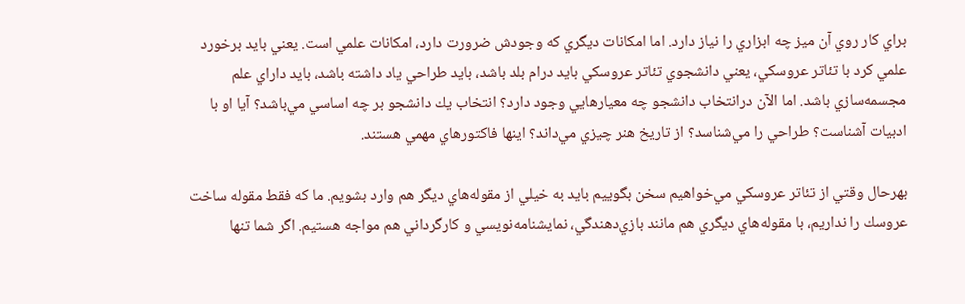براي كار روي آن ميز چه ابزاري را نياز دارد. اما امكانات ديگري كه وجودش ضرورت دارد، امكانات علمي است. يعني بايد برخورد علمي كرد با تئاتر عروسكي، يعني دانشجوي تئاتر عروسكي بايد درام بلد باشد، بايد طراحي ياد داشته باشد، بايد داراي علم مجسمه‌سازي باشد. اما الآن درانتخاب دانشجو چه معيارهايي وجود دارد؟ انتخاب يك دانشجو بر چه اساسي مي‌باشد؟ آيا او با ادبيات آشناست؟ طراحي را مي‌شناسد؟ از تاريخ هنر چيزي مي‌داند؟ اينها فاكتورهاي مهمي هستند.

بهرحال وقتي از تئاتر عروسكي مي‌خواهيم سخن بگوييم بايد به خيلي از مقوله‌هاي ديگر هم وارد بشويم. ما كه فقط مقوله ساخت عروسك را نداريم، با مقوله‌هاي ديگري هم مانند بازي‌دهندگي، نمايشنامه‌نويسي و كارگرداني هم مواجه هستيم. اگر شما تنها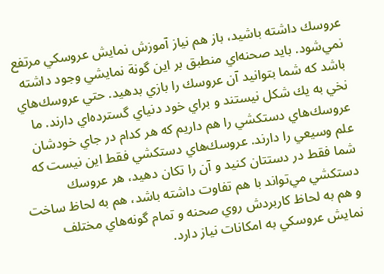عروسك داشته باشيد، باز هم نياز آموزش نمايش عروسكي مرتفع نمي‌شود. بايد صحنه‌اي منطبق بر اين گونة نمايشي وجود داشته باشد كه شما بتوانيد آن عروسك را بازي بدهيد. حتي عروسك‌هاي نخي به يك شكل نيستند و براي خود دنياي گسترده‌اي دارند. ما عروسك‌هاي دستكشي را هم داريم كه هر كدام در جاي خودشان علم وسيعي را دارند. عروسك‌هاي دستكشي فقط اين نيست كه شما فقط در دستتان كنيد و آن را تكان دهيد، هر عروسك دستكشي مي‌تواند با هم تفاوت داشته باشد، هم به لحاظ ساخت و هم به لحاظ كاربردش روي صحنه و تمام گونه‌هاي مختلف نمايش عروسكي به امكانات نياز دارد.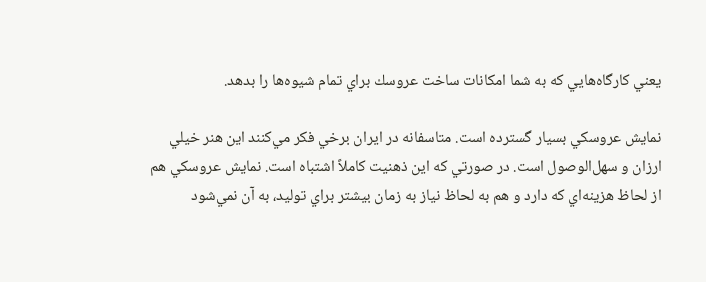يعني كارگاه‌هايي كه به شما امكانات ساخت عروسك براي تمام شيوه‌ها را بدهد.

نمايش عروسكي بسيار گسترده است. متاسفانه در ايران برخي فكر مي‌كنند اين هنر خيلي ارزان و سهل‌الوصول است. در صورتي كه اين ذهنيت كاملاً اشتباه است. نمايش عروسكي هم از لحاظ هزينه‌اي كه دارد و هم به لحاظ نياز به زمان بيشتر براي توليد، به آن نمي‌شود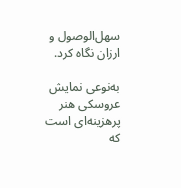سهل‌الوصول و ارزان نگاه كرد.

به‌نوعی نمایش عروسکی هنر پرهزینه‌ای است که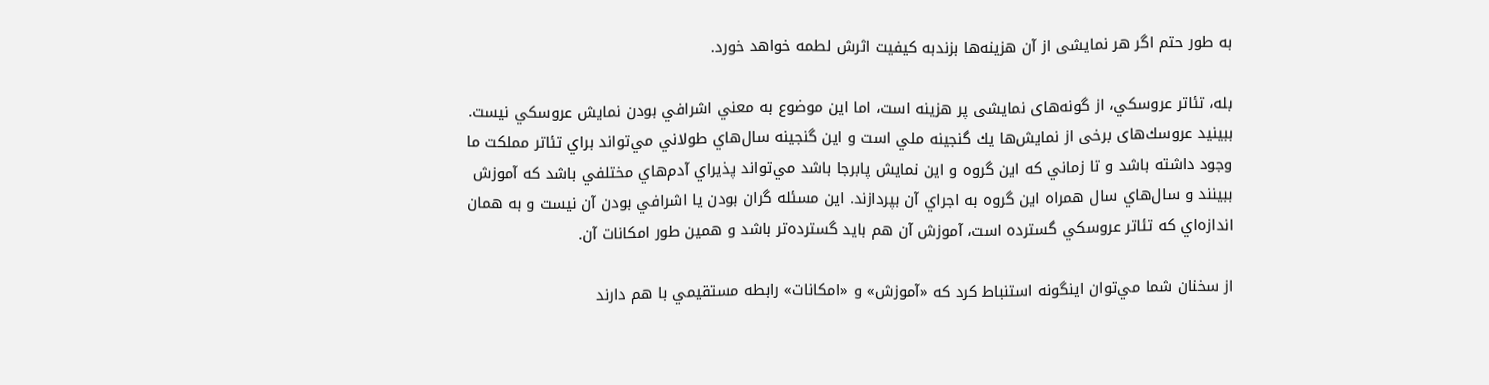به طور حتم اگر هر نمایشی از آن هزینه‌ها بزندبه کیفیت اثرش لطمه خواهد خورد.

بله، تئاتر عروسكي، از گونه‌های نمایشی پر هزينه است، اما اين موضوع به معني اشرافي بودن نمايش عروسكي نيست. ببينيد عروسك‌های برخی از نمایش‌ها يك گنجينه ملي است و اين گنجينه سال‌هاي طولاني مي‌تواند براي تئاتر مملكت ما وجود داشته باشد و تا زماني كه اين گروه و اين نمايش پابرجا باشد مي‌تواند پذيراي آدم‌هاي مختلفي باشد كه آموزش ببينند و سال‌هاي سال همراه اين گروه به اجراي آن بپردازند. اين مسئله گران بودن يا اشرافي بودن‌ آن نيست و به همان اندازه‌اي كه تئاتر عروسكي گسترده است، آموزش آن هم بايد گسترده‌تر باشد و همين طور امكانات آن.

از سخنان شما مي‌توان اينگونه استنباط كرد كه «آموزش» و «امكانات» رابطه مستقيمي با هم دارند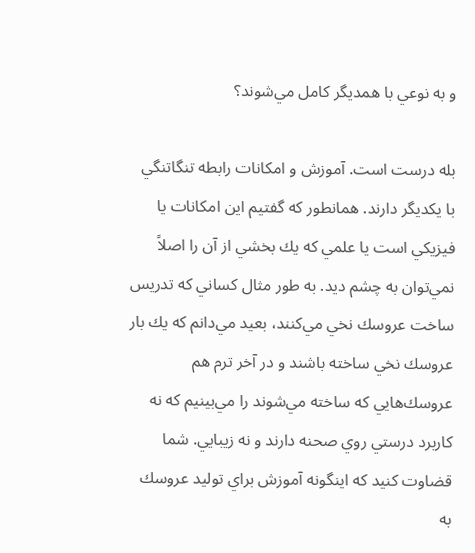و به نوعي با همديگر كامل مي‌شوند؟

بله درست است. آموزش و امكانات رابطه تنگاتنگي با يكديگر دارند. همانطور كه گفتيم اين امكانات يا فيزيكي است يا علمي كه يك بخشي از آن را اصلاً نمي‌توان به چشم ديد. به طور مثال كساني كه تدريس ساخت عروسك نخي مي‌كنند، بعيد مي‌دانم كه يك بار عروسك نخي ساخته باشند و در آخر ترم هم عروسك‌هايي كه ساخته مي‌شوند را مي‌بينيم كه نه كاربرد درستي روي صحنه دارند و نه زيبايي. شما قضاوت كنيد كه اينگونه آموزش براي توليد عروسك به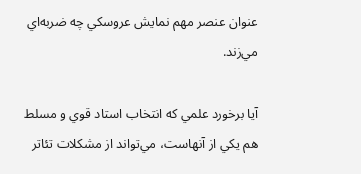عنوان عنصر مهم نمايش عروسكي چه ضربه‌اي مي‌زند.

آيا برخورد علمي كه انتخاب استاد قوي و مسلط هم يكي از آنهاست، مي‌تواند از مشكلات تئاتر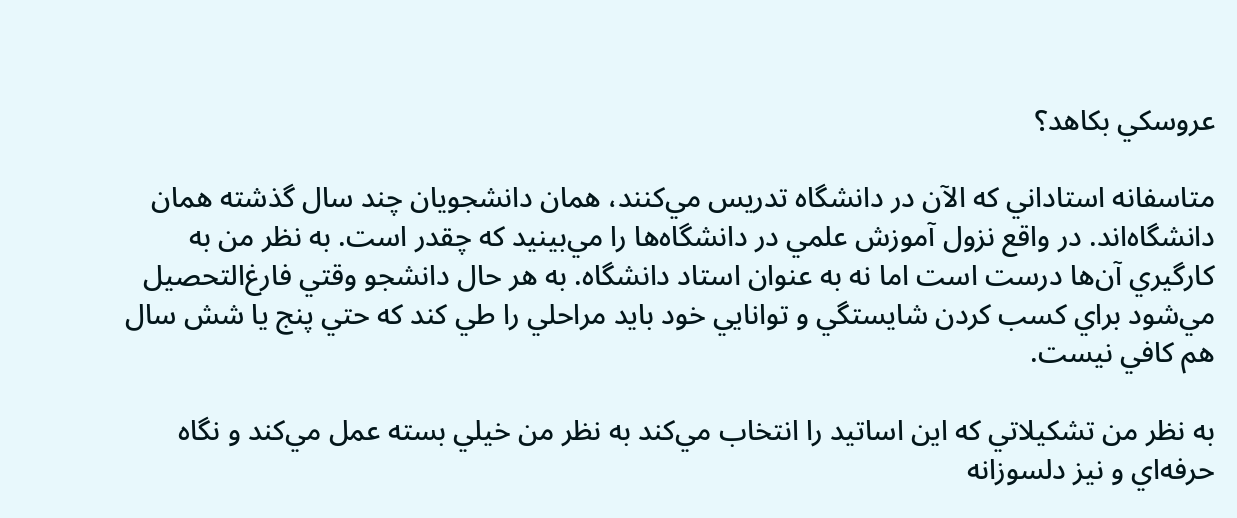عروسكي بكاهد؟

متاسفانه استاداني كه الآن در دانشگاه تدريس مي‌كنند، همان دانشجويان چند سال گذشته همان دانشگاه‌اند. در واقع نزول آموزش علمي در دانشگاه‌ها را مي‌بينيد كه چقدر است. به نظر من به كارگيري آن‌ها درست است اما نه به عنوان استاد دانشگاه. به هر حال دانشجو وقتي فارغ‌التحصيل مي‌شود براي كسب كردن شايستگي و توانايي خود بايد مراحلي را طي كند كه حتي پنج يا شش سال هم كافي نيست.

به نظر من تشكيلاتي كه اين اساتيد را انتخاب مي‌كند به نظر من خيلي بسته عمل مي‌كند و نگاه حرفه‌اي و نيز دلسوزانه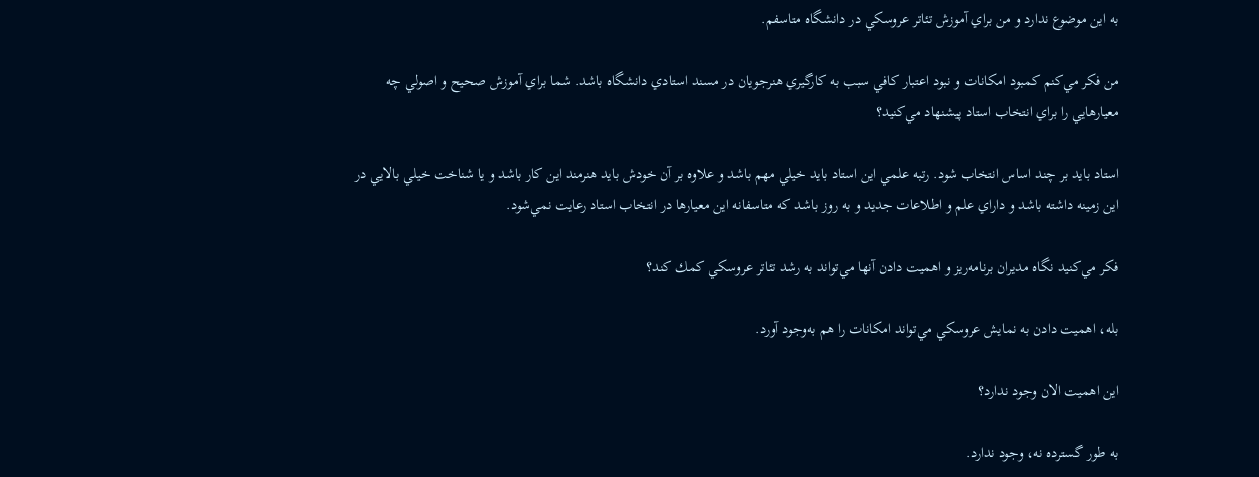به اين موضوع ندارد و من براي آموزش تئاتر عروسكي در دانشگاه متاسفم.

من فكر مي‌كنم كمبود امكانات و نبود اعتبار كافي سبب به كارگيري هنرجويان در مسند استادي دانشگاه باشد. شما براي آموزش صحيح و اصولي چه معيارهايي را براي انتخاب استاد پيشنهاد مي‌كنيد؟

استاد بايد بر چند اساس انتخاب شود. رتبه علمي اين استاد بايد خيلي مهم باشد و علاوه بر آن خودش بايد هنرمند اين كار باشد و يا شناخت خيلي بالايي در اين زمينه داشته باشد و داراي علم و اطلاعات جديد و به روز باشد كه متاسفانه اين معيارها در انتخاب استاد رعايت نمي‌شود.

فكر مي‌كنيد نگاه مديران برنامه‌ريز و اهميت دادن آنها مي‌تواند به رشد تئاتر عروسكي كمك كند؟

بله، اهميت دادن به نمايش عروسكي مي‌تواند امكانات را هم به‌وجود آورد.

اين اهميت الان وجود ندارد؟

به طور گسترده نه، وجود ندارد.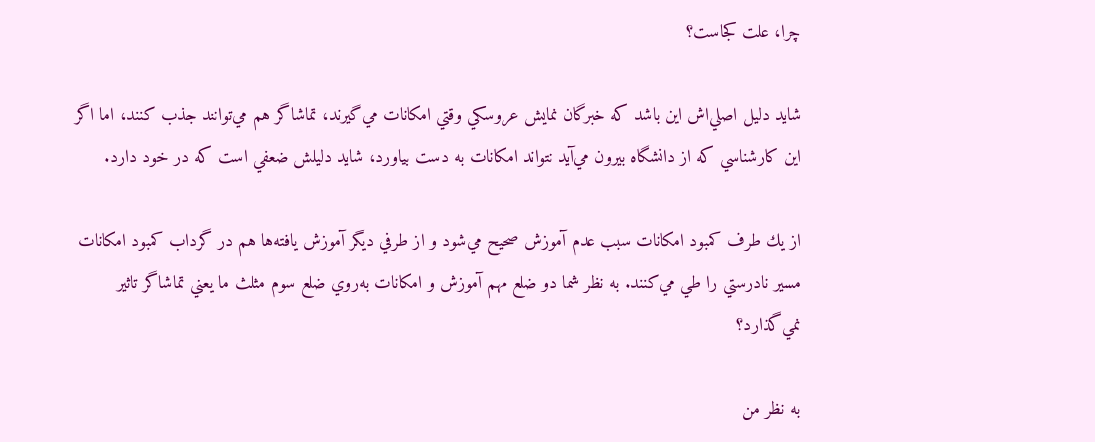چرا، علت كجاست؟

شايد دليل اصلي‌اش اين باشد كه خبرگان نمايش عروسكي وقتي امكانات مي‌گيرند، تماشاگر هم مي‌توانند جذب كنند، اما اگر اين كارشناسي كه از دانشگاه بيرون مي‌آيد نتواند امكانات به دست بياورد، شايد دليلش ضعفي است كه در خود دارد.

از يك طرف كمبود امكانات سبب عدم آموزش صحيح مي‌شود و از طرفي ديگر آموزش يافته‌ها هم در گرداب كمبود امكانات مسير نادرستي را طي مي‌كنند. به نظر شما دو ضلع مهم آموزش و امكانات به‌روي ضلع سوم مثلث ما يعني تماشاگر تاثير نمي‌گذارد؟

به نظر من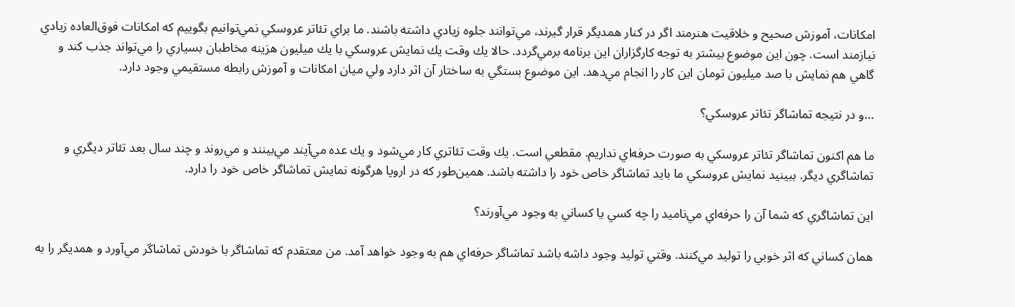امكانات، آموزش صحيح و خلاقيت هنرمند اگر در كنار همديگر قرار گيرند، مي‌توانند جلوه زيادي داشته باشند. ما براي تئاتر عروسكي نمي‌توانيم بگوييم كه امكانات فوق‌العاده زيادي نيازمند است. چون اين موضوع بيشتر به توجه كارگزاران اين برنامه برمي‌گردد. حالا يك وقت يك نمايش عروسكي با يك ميليون هزينه مخاطبان بسياري را مي‌تواند جذب كند و گاهي هم نمايش با صد ميليون تومان اين كار را انجام مي‌دهد. اين موضوع بستگي به ساختار آن اثر دارد ولي ميان امكانات و آموزش رابطه مستقيمي وجود دارد.

…و در نتيجه تماشاگر تئاتر عروسكي؟

ما هم اكنون تماشاگر تئاتر عروسكي به صورت حرفه‌اي نداريم. مقطعي است. يك وقت تئاتري كار مي‌شود و يك عده مي‌آيند مي‌بينند و مي‌روند و چند سال بعد تئاتر ديگري و تماشاگري ديگر. ببينيد نمايش عروسكي ما بايد تماشاگر خاص خود را داشته باشد. همين‌طور كه در اروپا هرگونه نمايش تماشاگر خاص خود را دارد.

اين تماشاگري كه شما آن را حرفه‌اي مي‌ناميد را چه كسي يا كساني به وجود مي‌آورند؟

همان كساني كه اثر خوبي را توليد مي‌كنند. وقتي توليد وجود داشه باشد تماشاگر حرفه‌اي هم به وجود خواهد آمد. من معتقدم كه تماشاگر با خودش تماشاگر مي‌آورد و همديگر را به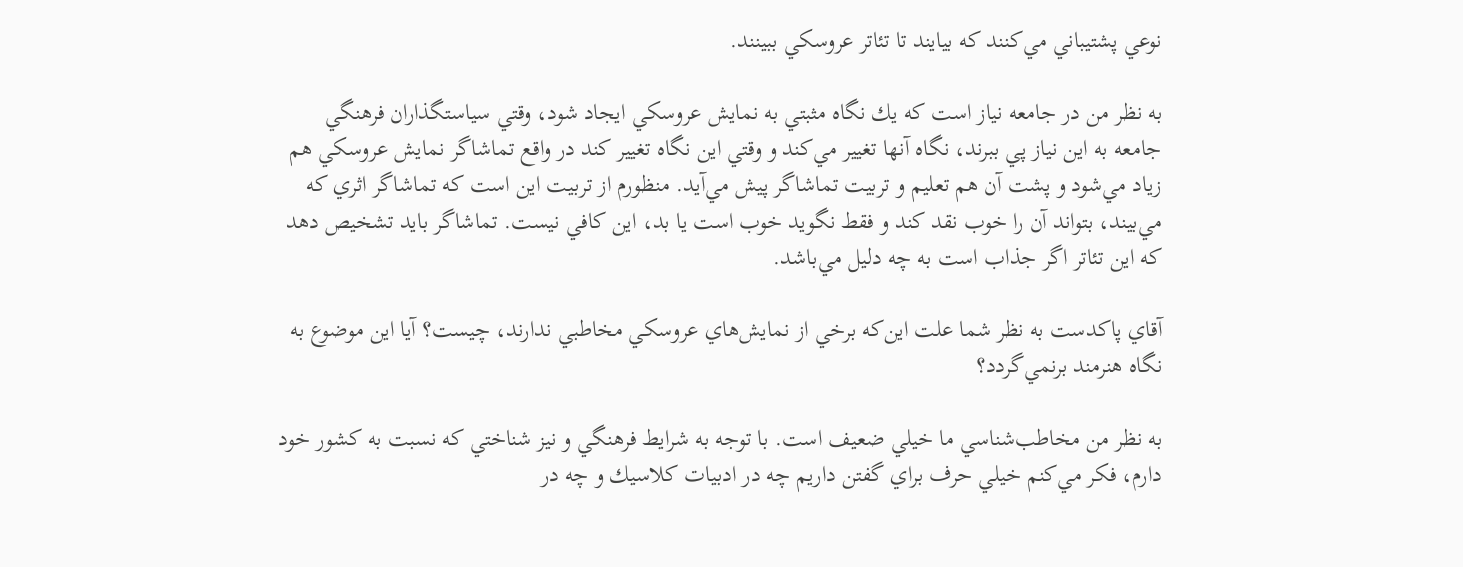نوعي پشتيباني مي‌كنند كه بيايند تا تئاتر عروسكي ببينند.

به نظر من در جامعه نياز است كه يك نگاه مثبتي به نمايش عروسكي ايجاد شود، وقتي سياستگذاران فرهنگي جامعه به اين نياز پي ببرند، نگاه آنها تغيير مي‌كند و وقتي اين نگاه تغيير كند در واقع تماشاگر نمايش عروسكي هم زياد مي‌شود و پشت آن هم تعليم و تربيت تماشاگر پيش مي‌آيد. منظورم از تربيت اين است كه تماشاگر اثري كه مي‌بيند، بتواند آن را خوب نقد كند و فقط نگويد خوب است يا بد، اين كافي نيست. تماشاگر بايد تشخيص دهد كه اين تئاتر اگر جذاب است به چه دليل مي‌باشد.

آقاي پاكدست به نظر شما علت اين‌كه برخي از نمايش‌هاي عروسكي مخاطبي ندارند، چيست؟ آيا اين موضوع به نگاه هنرمند برنمي‌گردد؟

به نظر من مخاطب‌شناسي ما خيلي ضعيف است. با توجه به شرايط فرهنگي و نيز شناختي كه نسبت به كشور خود دارم، فكر مي‌كنم خيلي حرف براي گفتن داريم چه در ادبيات كلاسيك و چه در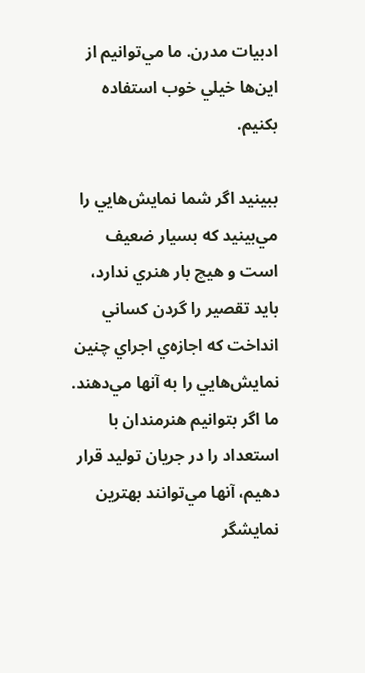ادبيات مدرن. ما مي‌توانيم از اين‌ها خيلي خوب استفاده بكنيم.

ببينيد اگر شما نمايش‌هايي را مي‌بينيد كه بسيار ضعيف است و هيچ بار هنري ندارد، بايد تقصير را گردن كساني انداخت كه اجازه‌ي اجراي چنين نمايش‌هايي را به آنها مي‌دهند. ما اگر بتوانيم هنرمندان با استعداد را در جريان توليد قرار دهيم، آنها مي‌توانند بهترين نمايشگر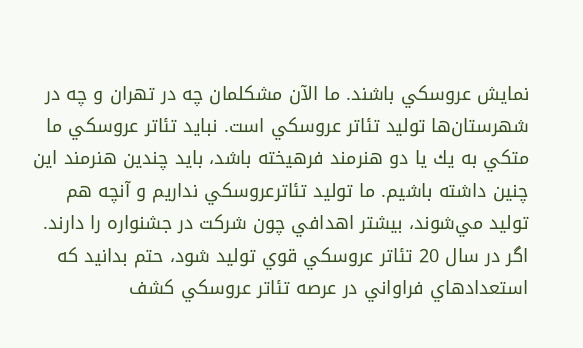نمايش عروسكي باشند. ما الآن مشكلمان چه در تهران و چه در شهرستان‌ها توليد تئاتر عروسكي است. نبايد تئاتر عروسكي ما متكي به يك يا دو هنرمند فرهيخته باشد، بايد چندين هنرمند اين چنين داشته باشيم. ما توليد تئاترعروسكي نداريم و آنچه هم توليد مي‌شوند، بيشتر اهدافي چون شركت در جشنواره را دارند. اگر در سال 20 تئاتر عروسكي قوي توليد شود، حتم بدانيد كه استعدادهاي فراواني در عرصه تئاتر عروسكي كشف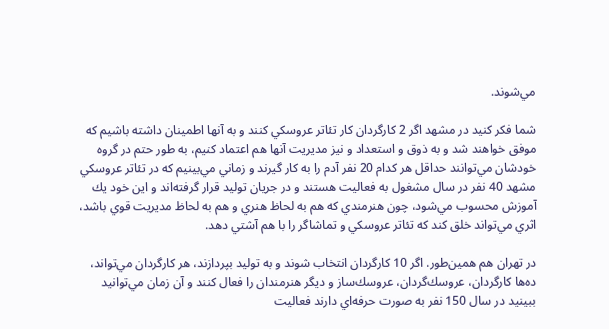مي‌شوند.

شما فكر كنيد در مشهد اگر 2 كارگردان كار تئاتر عروسكي كنند و به آنها اطمينان داشته باشيم كه موفق خواهند شد و به ذوق و استعداد و نيز مديريت آنها هم اعتماد كنيم، به طور حتم در گروه خودشان مي‌توانند حداقل هر كدام 20 نفر آدم را به كار گيرند و زماني مي‌بينيم كه در تئاتر عروسكي مشهد 40 نفر در سال مشغول به فعاليت هستند و در جريان توليد قرار گرفته‌اند و اين خود يك آموزش محسوب مي‌شود، چون هنرمندي كه هم به لحاظ هنري و هم به لحاظ مديريت قوي باشد، اثري مي‌تواند خلق كند كه تئاتر عروسكي و تماشاگر را با هم آشتي دهد.

در تهران هم همين‌طور. اگر 10 كارگردان انتخاب شوند و به توليد بپردازند، هر كارگردان مي‌تواند، ده‌ها كارگردان، عروسك‌گردان، عروسك‌ساز و ديگر هنرمندان را فعال كنند و آن زمان مي‌توانيد ببينيد در سال 150 نفر به صورت حرفه‌اي دارند فعاليت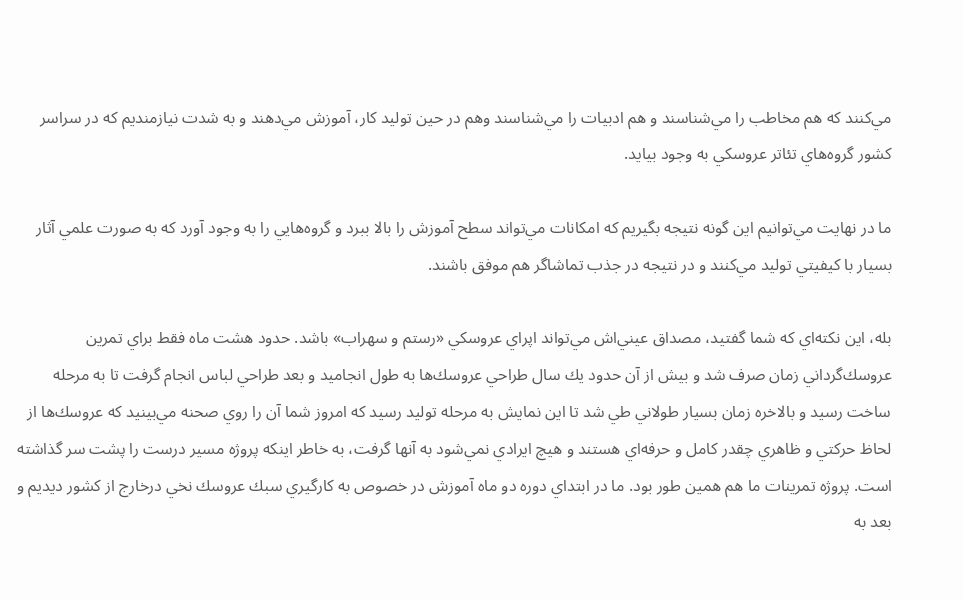مي‌كنند كه هم مخاطب را مي‌شناسند و هم ادبيات را مي‌شناسند وهم در حين توليد كار، آموزش مي‌دهند و به شدت نيازمنديم كه در سراسر كشور گروه‌هاي تئاتر عروسكي به وجود بيايد.

ما در نهايت مي‌توانيم اين گونه نتيجه بگيريم كه امكانات مي‌تواند سطح آموزش را بالا ببرد و گروه‌هايي را به وجود آورد كه به صورت علمي آثار بسيار با كيفيتي توليد مي‌كنند و در نتيجه در جذب تماشاگر هم موفق باشند.

بله، اين نكته‌اي كه شما گفتيد، مصداق عيني‌اش مي‌تواند اپراي عروسكي «رستم و سهراب» باشد. حدود هشت ماه فقط براي تمرين عروسك‌گرداني زمان صرف شد و بيش از آن حدود يك سال طراحي عروسك‌ها به طول انجاميد و بعد طراحي لباس انجام گرفت تا به مرحله ساخت رسيد و بالاخره زمان بسيار طولاني طي شد تا اين نمايش به مرحله توليد رسيد كه امروز شما آن را روي صحنه مي‌بينيد كه عروسك‌ها از لحاظ حركتي و ظاهري چقدر كامل و حرفه‌اي هستند و هيچ ايرادي نمي‌شود به آنها گرفت، به خاطر اينكه پروژه مسير درست را پشت سر گذاشته است. پروژه تمرينات ما هم همين طور بود. ما در ابتداي دوره دو ماه آموزش در خصوص به كارگيري سبك عروسك نخي درخارج از كشور ديديم و بعد به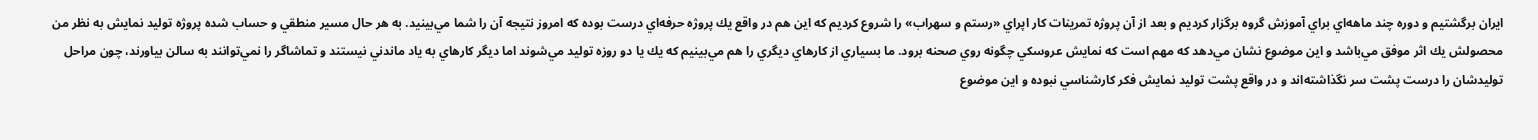ايران برگشتيم و دوره چند ماهه‌اي براي آموزش گروه برگزار كرديم و بعد از آن پروژه تمرينات كار اپراي «رستم و سهراب» را شروع كرديم كه اين هم در واقع يك پروژه حرفه‌اي درست بوده كه امروز نتيجه آن را شما مي‌بينيد. به هر حال مسير منطقي و حساب شده پروژه توليد نمايش به نظر من محصولش يك اثر موفق مي‌باشد و اين موضوع نشان مي‌دهد كه مهم است كه نمايش عروسكي چگونه روي صحنه برود. ما بسياري از كارهاي ديگري را هم مي‌بينيم كه يك يا دو روزه توليد مي‌شوند اما ديگر كارهاي به ياد ماندني نيستند و تماشاگر را نمي‌توانند به سالن بياورند، چون مراحل توليدشان را درست پشت سر نگذاشته‌اند و در واقع پشت توليد نمايش فكر كارشناسي نبوده و اين موضوع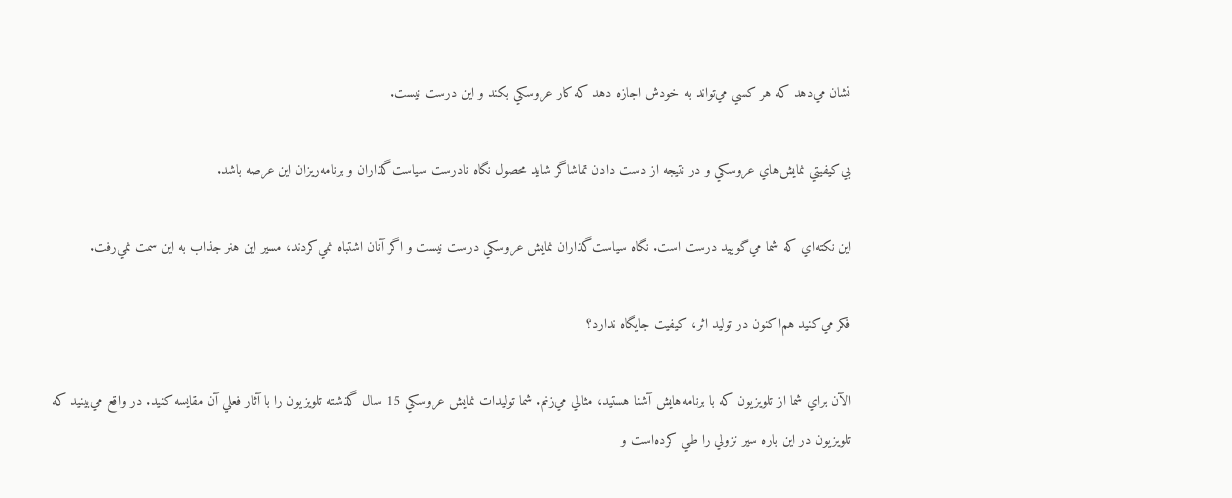نشان مي‌دهد كه هر كسي مي‌تواند به خودش اجازه دهد كه كار عروسكي بكند و اين درست نيست.

بي‌كيفيتي نمايش‌هاي عروسكي و در نتيجه از دست دادن تماشاگر شايد محصول نگاه نادرست سياست‌گذاران و برنامه‌ريزان اين عرصه باشد.

اين نكته‌اي كه شما مي‌گوييد درست است. نگاه سياست‌گذاران نمايش عروسكي درست نيست و اگر آنان اشتباه نمي‌كردند، مسير اين هنر جذاب به اين سمت نمي‌رفت.

فكر مي‌كنيد هم‌اكنون در توليد اثر، كيفيت جايگاه ندارد؟

الآن براي شما از تلويزيون كه با برنامه‌هايش آشنا هستيد، مثالي مي‌زنم. شما توليدات نمايش عروسكي 15 سال گذشته تلويزيون را با آثار فعلي آن مقايسه كنيد. در واقع مي‌بينيد كه تلويزيون در اين باره سير نزولي را طي كرده‌است و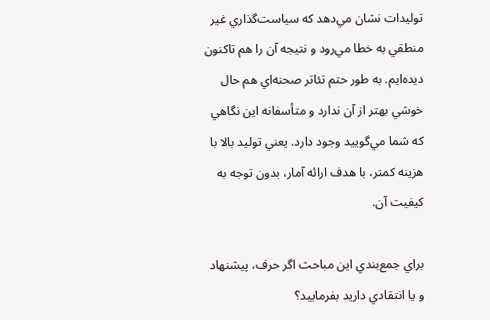توليدات نشان مي‌دهد كه سياست‌گذاري غير منطقي به خطا مي‌رود و نتيجه آن را هم تاكنون ديده‌ايم. به طور حتم تئاتر صحنه‌اي هم حال خوشي بهتر از آن ندارد و متأسفانه اين نگاهي كه شما مي‌گوييد وجود دارد. يعني توليد بالا با هزينه كمتر، با هدف ارائه آمار، بدون توجه به كيفيت آن.

براي جمع‌بندي این مباحث اگر حرف، پيشنهاد و يا انتقادي داريد بفرماييد؟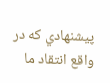پيشنهادي كه در واقع انتقاد ما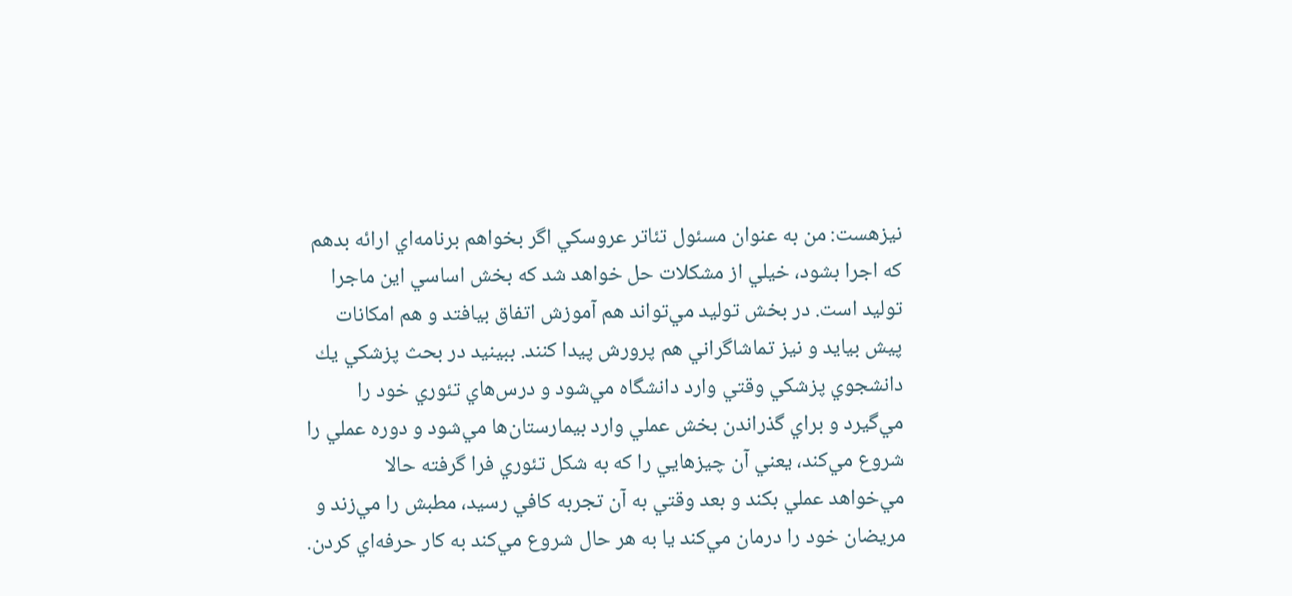نيزهست: من به عنوان مسئول تئاتر عروسكي اگر بخواهم برنامه‌اي ارائه بدهم كه اجرا بشود، خيلي از مشكلات حل خواهد شد كه بخش اساسي اين ماجرا توليد است. در بخش توليد مي‌تواند هم آموزش اتفاق بيافتد و هم امكانات پيش بيايد و نيز تماشاگراني هم پرورش پيدا كنند. ببينيد در بحث پزشكي يك دانشجوي پزشكي وقتي وارد دانشگاه مي‌شود و درس‌هاي تئوري خود را مي‌گيرد و براي گذراندن بخش عملي وارد بيمارستان‌ها مي‌شود و دوره عملي را شروع مي‌كند، يعني آن چيزهايي را كه به شكل تئوري فرا گرفته حالا مي‌خواهد عملي بكند و بعد وقتي به آن تجربه كافي رسيد، مطبش را مي‌زند و مريضان خود را درمان مي‌كند يا به هر حال شروع مي‌كند به كار حرفه‌اي كردن.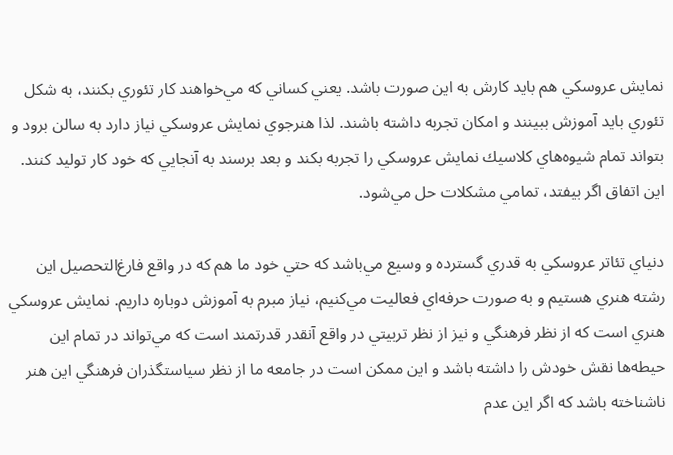نمايش عروسكي هم بايد كارش به اين صورت باشد. يعني كساني كه مي‌خواهند كار تئوري بكنند، به شكل تئوري بايد آموزش ببينند و امكان تجربه داشته باشند. لذا هنرجوي نمايش عروسكي نياز دارد به سالن برود و بتواند تمام شيوه‌هاي كلاسيك نمايش عروسكي را تجربه بكند و بعد برسند به آنجايي كه خود كار توليد كنند. اين اتفاق اگر بيفتد، تمامي مشكلات حل مي‌شود.

دنياي تئاتر عروسكي به قدري گسترده و وسيع مي‌باشد كه حتي خود ما هم كه در واقع فارغ‌التحصيل اين رشته هنري هستيم و به صورت حرفه‌اي فعاليت مي‌كنيم، نياز مبرم به آموزش دوباره داريم. نمايش عروسكي هنري است كه از نظر فرهنگي و نيز از نظر تربيتي در واقع آنقدر قدرتمند است كه مي‌تواند در تمام اين حيطه‌ها نقش خودش را داشته باشد و اين ممكن است در جامعه ما از نظر سياستگذران فرهنگي اين هنر ناشناخته باشد كه اگر اين عدم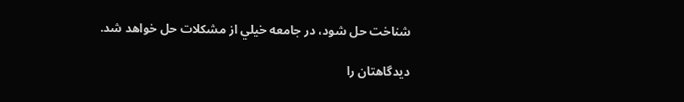شناخت حل شود، در جامعه خيلي از مشكلات حل خواهد شد.

دیدگاهتان را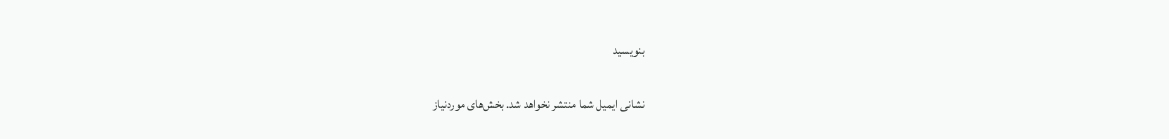بنویسید

نشانی ایمیل شما منتشر نخواهد شد. بخش‌های موردنیاز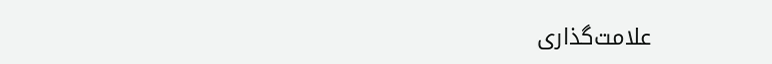علامت‌گذاری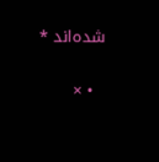شده‌اند *

  • ×